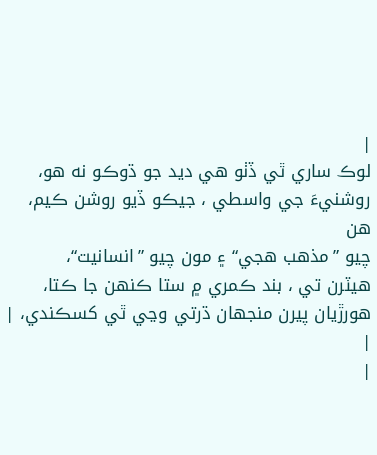|
لوڪ ساري ٿي ڏٺو هي ديد جو ڌوڪو نه هو،
روشنيءَ جي واسطي ، جيڪو ڏيو روشن ڪيم،
هن
چيو ”مذهب هجي“ ۽ مون چيو ”انسانيت“،
هيٽرن تي ، بند ڪمري ۾ ستا ڪنهن جا ڪتا،
هورڙيان پيرن منجھان ڌرتي وڃي ٿي کسڪندي، |
|
|